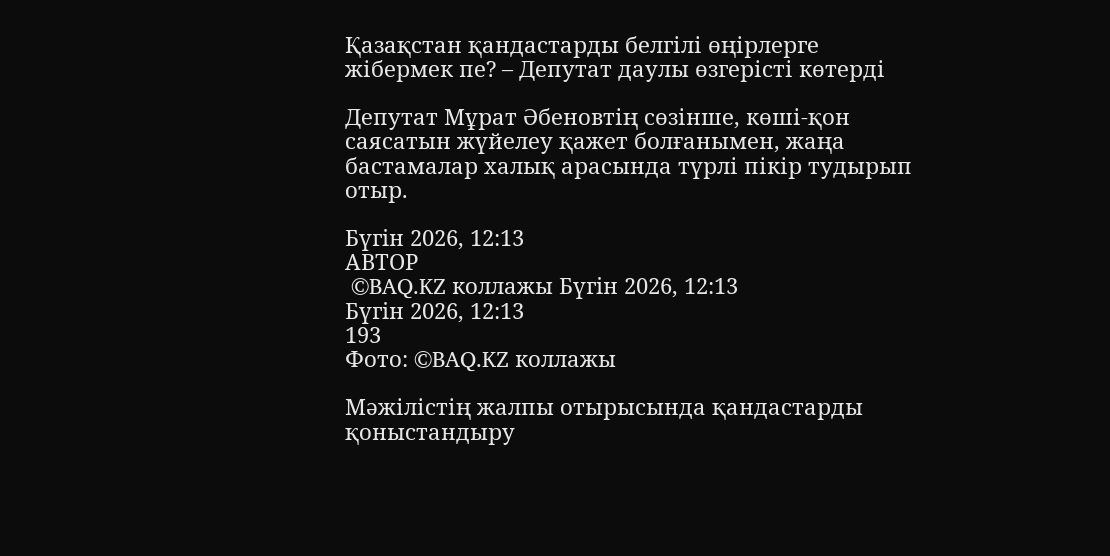Қазақстан қандастарды белгілі өңірлерге жібермек пе? – Депутат даулы өзгерісті көтерді

Депутат Мұрат Әбеновтің сөзінше, көші-қон саясатын жүйелеу қажет болғанымен, жаңа бастамалар халық арасында түрлі пікір тудырып отыр.

Бүгiн 2026, 12:13
АВТОР
 ©BAQ.KZ коллажы Бүгiн 2026, 12:13
Бүгiн 2026, 12:13
193
Фото: ©BAQ.KZ коллажы

Мәжілістің жалпы отырысында қандастарды қоныстандыру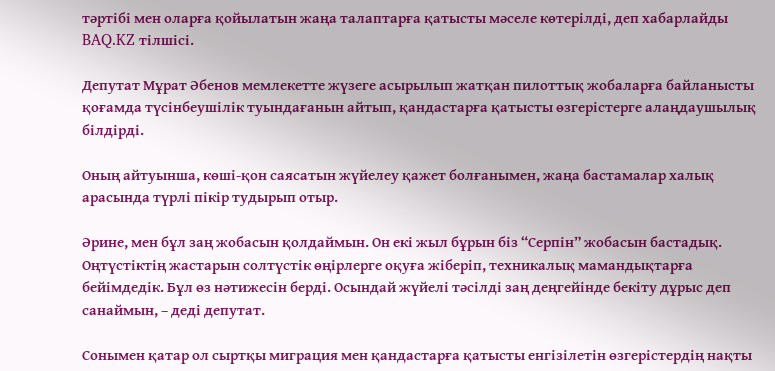тәртібі мен оларға қойылатын жаңа талаптарға қатысты мәселе көтерілді, деп хабарлайды BAQ.KZ тілшісі.

Депутат Мұрат Әбенов мемлекетте жүзеге асырылып жатқан пилоттық жобаларға байланысты қоғамда түсінбеушілік туындағанын айтып, қандастарға қатысты өзгерістерге алаңдаушылық білдірді.

Оның айтуынша, көші-қон саясатын жүйелеу қажет болғанымен, жаңа бастамалар халық арасында түрлі пікір тудырып отыр.

Әрине, мен бұл заң жобасын қолдаймын. Он екі жыл бұрын біз “Серпін” жобасын бастадық. Оңтүстіктің жастарын солтүстік өңірлерге оқуға жіберіп, техникалық мамандықтарға бейімдедік. Бұл өз нәтижесін берді. Осындай жүйелі тәсілді заң деңгейінде бекіту дұрыс деп санаймын, – деді депутат.

Сонымен қатар ол сыртқы миграция мен қандастарға қатысты енгізілетін өзгерістердің нақты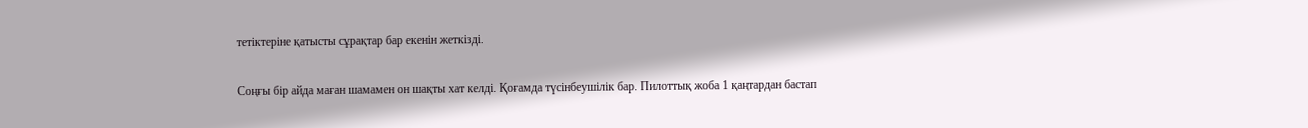тетіктеріне қатысты сұрақтар бар екенін жеткізді.

Соңғы бір айда маған шамамен он шақты хат келді. Қоғамда түсінбеушілік бар. Пилоттық жоба 1 қаңтардан бастап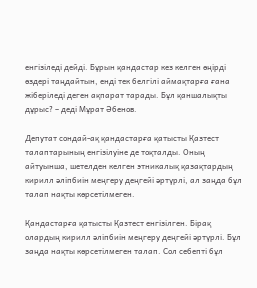енгізіледі дейді. Бұрын қандастар кез келген өңірді өздері таңдайтын, енді тек белгілі аймақтарға ғана жіберіледі деген ақпарат тарады. Бұл қаншалықты дұрыс? – деді Мұрат Әбенов.

Депутат сондай-ақ қандастарға қатысты Қазтест талаптарының енгізілуіне де тоқталды. Оның айтуынша, шетелден келген этникалық қазақтардың кирилл әліпбиін меңгеру деңгейі әртүрлі, ал заңда бұл талап нақты көрсетілмеген.

Қандастарға қатысты Қазтест енгізілген. Бірақ олардың кирилл әліпбиін меңгеру деңгейі әртүрлі. Бұл заңда нақты көрсетілмеген талап. Сол себепті бұл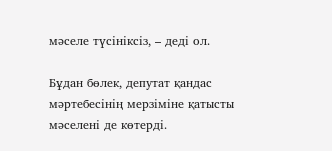мәселе түсініксіз, – деді ол.

Бұдан бөлек, депутат қандас мәртебесінің мерзіміне қатысты мәселені де көтерді.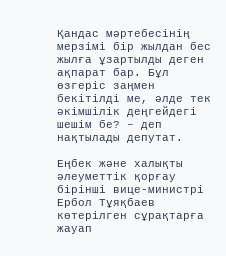Қандас мәртебесінің мерзімі бір жылдан бес жылға ұзартылды деген ақпарат бар. Бұл өзгеріс заңмен бекітілді ме, әлде тек әкімшілік деңгейдегі шешім бе? – деп нақтылады депутат.

Еңбек және халықты әлеуметтік қорғау бірінші вице-министрі Ербол Тұяқбаев көтерілген сұрақтарға жауап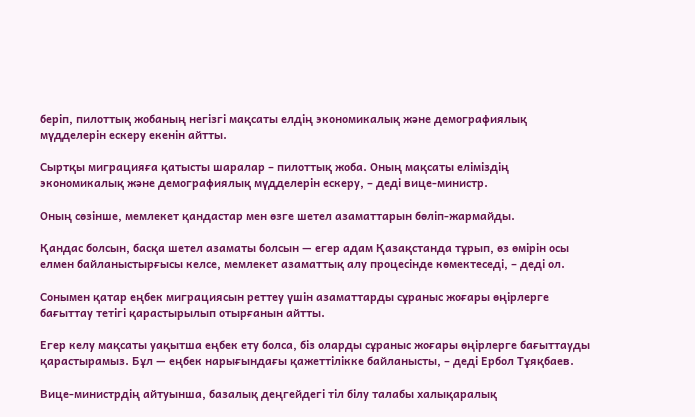беріп, пилоттық жобаның негізгі мақсаты елдің экономикалық және демографиялық мүдделерін ескеру екенін айтты.

Сыртқы миграцияға қатысты шаралар – пилоттық жоба. Оның мақсаты еліміздің экономикалық және демографиялық мүдделерін ескеру, – деді вице-министр.

Оның сөзінше, мемлекет қандастар мен өзге шетел азаматтарын бөліп-жармайды.

Қандас болсын, басқа шетел азаматы болсын — егер адам Қазақстанда тұрып, өз өмірін осы елмен байланыстырғысы келсе, мемлекет азаматтық алу процесінде көмектеседі, – деді ол.

Сонымен қатар еңбек миграциясын реттеу үшін азаматтарды сұраныс жоғары өңірлерге бағыттау тетігі қарастырылып отырғанын айтты.

Егер келу мақсаты уақытша еңбек ету болса, біз оларды сұраныс жоғары өңірлерге бағыттауды қарастырамыз. Бұл — еңбек нарығындағы қажеттілікке байланысты, – деді Ербол Тұяқбаев.

Вице-министрдің айтуынша, базалық деңгейдегі тіл білу талабы халықаралық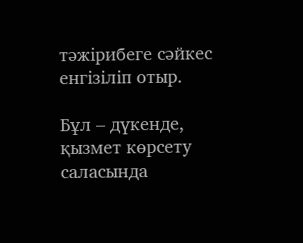тәжірибеге сәйкес енгізіліп отыр.

Бұл – дүкенде, қызмет көрсету саласында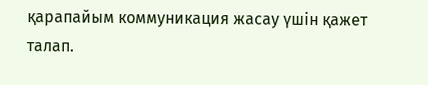қарапайым коммуникация жасау үшін қажет талап.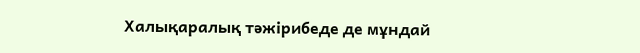Халықаралық тәжірибеде де мұндай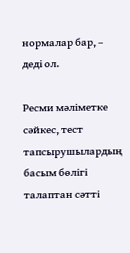нормалар бар, – деді ол.

Ресми мәліметке сәйкес, тест тапсырушылардың басым бөлігі талаптан сәтті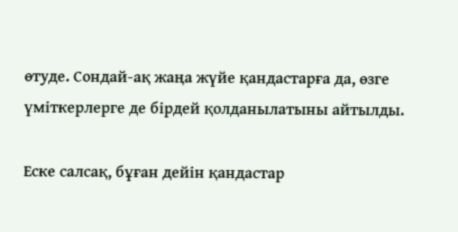өтуде. Сондай-ақ жаңа жүйе қандастарға да, өзге үміткерлерге де бірдей қолданылатыны айтылды.

Еске салсақ, бұған дейін қандастар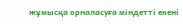жұмысқа орналасуға міндетті екені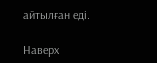айтылған еді.

Наверх